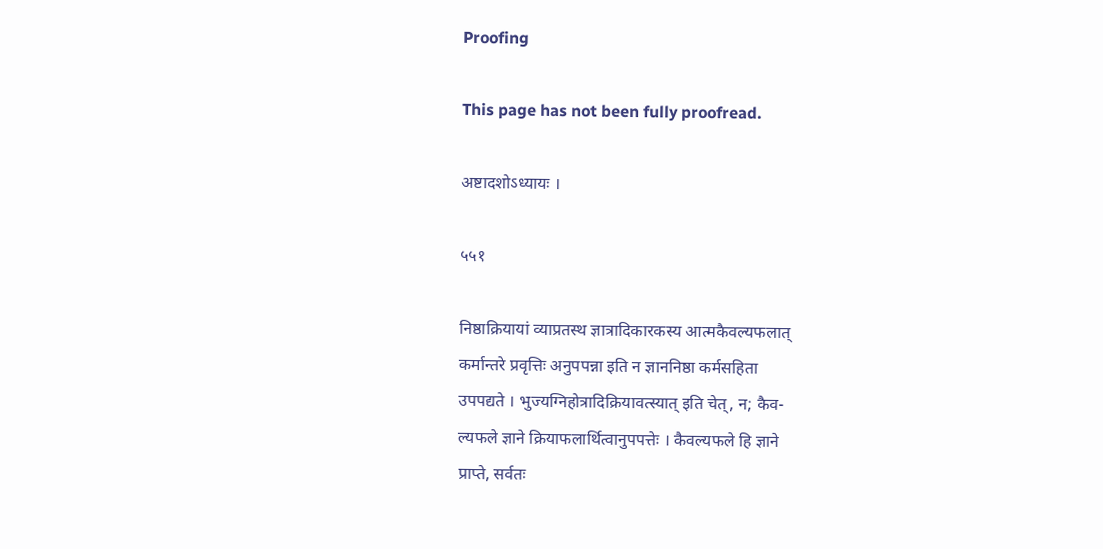Proofing

This page has not been fully proofread.

अष्टादशोऽध्यायः ।

५५१

निष्ठाक्रियायां व्याप्रतस्थ ज्ञात्रादिकारकस्य आत्मकैवल्यफलात्
कर्मान्तरे प्रवृत्तिः अनुपपन्ना इति न ज्ञाननिष्ठा कर्मसहिता
उपपद्यते । भुज्यग्निहोत्रादिक्रियावत्स्यात् इति चेत्, न; कैव-
ल्यफले ज्ञाने क्रियाफलार्थित्वानुपपत्तेः । कैवल्यफले हि ज्ञाने
प्राप्ते, सर्वतः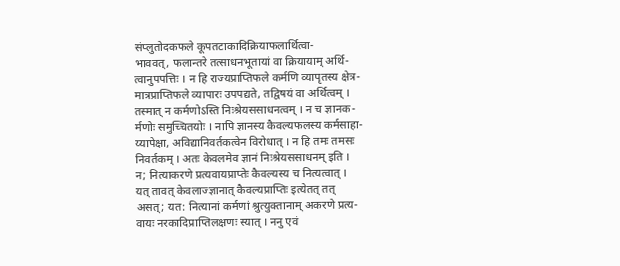संप्लुतोदकफले कूपतटाकादिक्रियाफलार्थित्वा-
भाववत्, फलान्तरे तत्साधनभूतायां वा क्रियायाम् अर्थि-
त्वानुपपत्तिः । न हि राज्यप्राप्तिफले कर्मणि व्यापृतस्य क्षेत्र-
मात्रप्राप्तिफले व्यापारः उपपद्यते, तद्विषयं वा अर्थित्वम् ।
तस्मात् न कर्मणोऽस्ति निःश्रेयससाधनत्वम् । न च ज्ञानक-
र्मणोः समुच्चितयोः । नापि ज्ञानस्य कैवल्यफलस्य कर्मसाहा-
य्यापेक्षा, अविद्यानिवर्तकत्वेन विरोधात् । न हि तमः तमसः
निवर्तकम् । अतः केवलमेव ज्ञानं निःश्रेयससाधनम् इति ।
न; नित्याकरणे प्रत्यवायप्राप्तेः कैवल्यस्य च नित्यत्वात् ।
यत् तावत् केवलाज्ज्ञानात् कैवल्यप्राप्तिः इत्येतत् तत्
असत्; यत: नित्यानां कर्मणां श्रुत्युक्तानाम् अकरणे प्रत्य-
वायः नरकादिप्राप्तिलक्षणः स्यात् । ननु एवं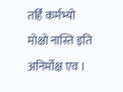तर्हि कर्मभ्यो
मोक्षो नास्ति इति अनिर्मोक्ष एव ।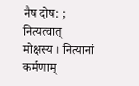नैष दोष: ; नित्यत्वात्
मोक्षस्य । नित्यानां कर्मणाम्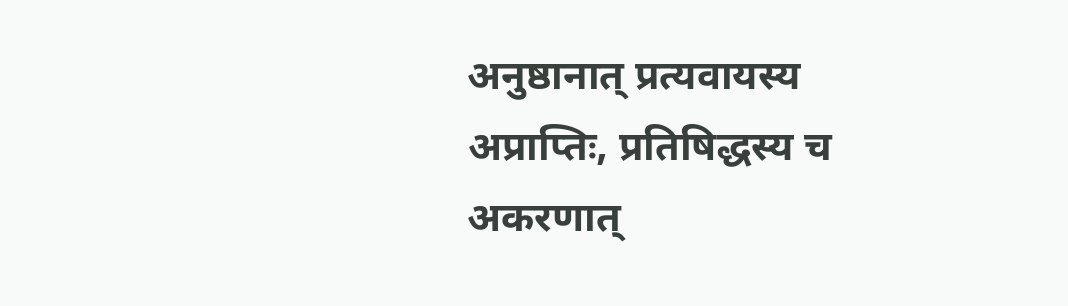अनुष्ठानात् प्रत्यवायस्य
अप्राप्तिः, प्रतिषिद्धस्य च अकरणात्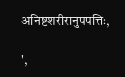अनिष्टशरीरानुपपत्तिः,

',